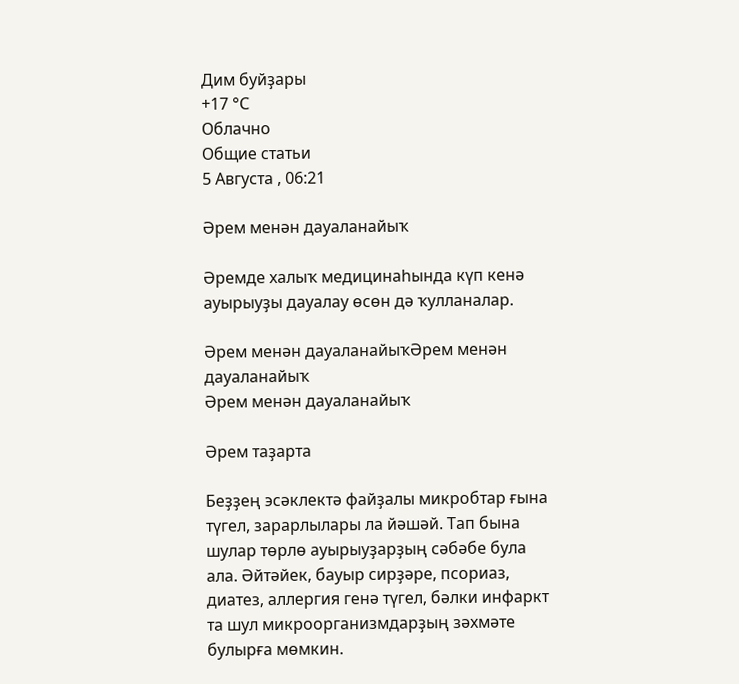Дим буйҙары
+17 °С
Облачно
Общие статьи
5 Августа , 06:21

Әрем менән дауаланайыҡ

Әремде халыҡ медицинаһында күп кенә ауырыуҙы дауалау өсөн дә ҡулланалар.

Әрем менән дауаланайыҡӘрем менән дауаланайыҡ
Әрем менән дауаланайыҡ

Әрем таҙарта

Беҙҙең эсәклектә файҙалы микробтар ғына түгел, зарарлылары ла йәшәй. Тап бына шулар төрлө ауырыуҙарҙың сәбәбе була ала. Әйтәйек, бауыр сирҙәре, псориаз, диатез, аллергия генә түгел, бәлки инфаркт та шул микроорганизмдарҙың зәхмәте булырға мөмкин.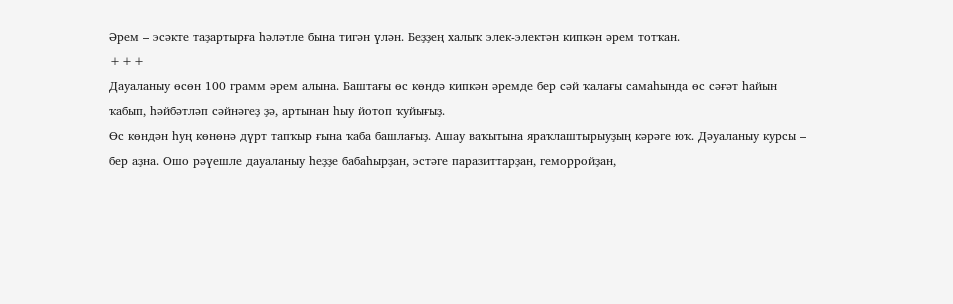Әрем – эсәкте таҙартырға һәләтле бына тигән үлән. Беҙҙең халыҡ элек-электән кипкән әрем тотҡан.
+++
Дауаланыу өсөн 100 грамм әрем алына. Баштағы өс көндә кипкән әремде бер сәй ҡалағы самаһында өс сәғәт һайын ҡабып, һәйбәтләп сәйнәгеҙ ҙә, артынан һыу йотоп ҡуйығыҙ.
Өс көндән һуң көнөнә дүрт тапҡыр ғына ҡаба башлағыҙ. Ашау ваҡытына яраҡлаштырыуҙың кәрәге юҡ. Дәуаланыу курсы – бер аҙна. Ошо рәүешле дауаланыу һеҙҙе бабаһырҙан, эстәге паразиттарҙан, геморройҙан,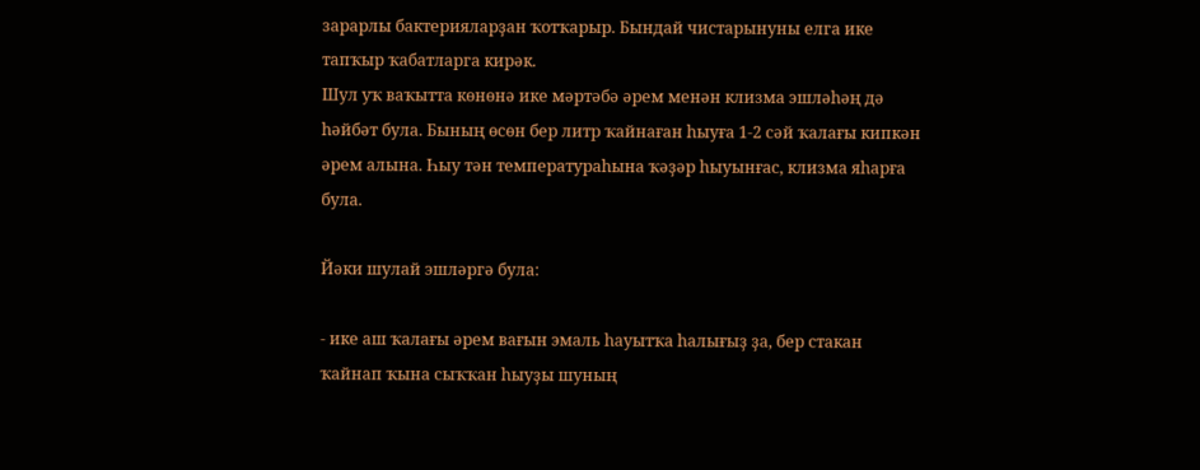зарарлы бактерияларҙан ҡотҡарыр. Бындай чистарынуны елга ике тапҡыр ҡабатларга кирәк.
Шул уҡ ваҡытта көнөнә ике мәртәбә әрем менән клизма эшләһәң дә һәйбәт була. Бының өсөн бер литр ҡайнаған һыуға 1-2 сәй ҡалағы кипкән әрем алына. Һыу тән температураһына ҡәҙәр һыуынғас, клизма яһарға була.

Йәки шулай эшләргә була:

- ике аш ҡалағы әрем вағын эмаль һауытҡа һалығыҙ ҙа, бер стакан ҡайнап ҡына сыҡҡан һыуҙы шуның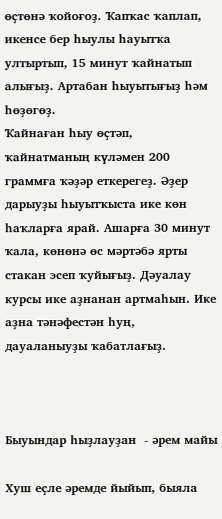өҫтөнә ҡойоғоҙ. Ҡапҡас ҡаплап, икенсе бер һыулы һауытҡа ултыртып, 15 минут ҡайнатып алығыҙ. Артабан һыуытығыҙ һәм һөҙөгөҙ.
Ҡайнаған һыу өҫтәп, ҡайнатманың күләмен 200 граммға ҡәҙәр еткерегеҙ. Әҙер дарыуҙы һыуытҡыста ике көн һаҡларға ярай. Ашарға 30 минут ҡала, көнөнә өс мәртәбә ярты стакан эсеп ҡуйығыҙ. Дәуалау курсы ике аҙнанан артмаһын. Ике аҙна тәнәфестән һуң, дауаланыуҙы ҡабатлағыҙ.



Быуындар һыҙлауҙан  - әрем майы

Хуш еҫле әремде йыйып, быяла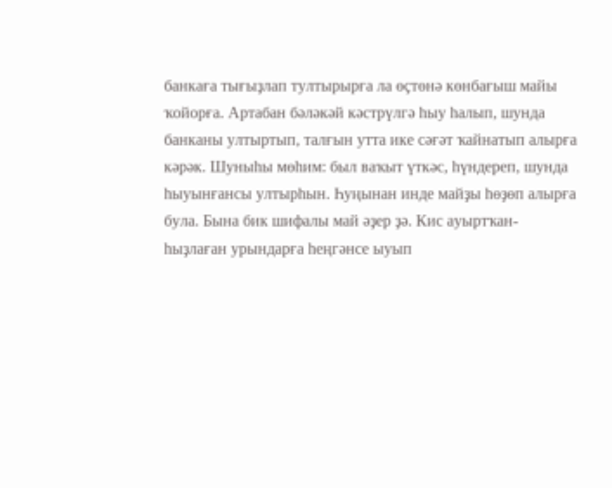банкаға тығыҙлап тултырырға ла өҫтөнә көнбағыш майы ҡойорға. Артабан бәләкәй кәстрүлгә һыу һалып, шунда банканы ултыртып, талғын утта ике сәғәт ҡайнатып алырға кәрәк. Шуныһы мөһим: был ваҡыт үткәс, һүндереп, шунда һыуынғансы ултырһын. Һуңынан инде майҙы һөҙөп алырға була. Бына бик шифалы май әҙер ҙә. Кис ауыртҡан-һыҙлаған урындарға һеңгәнсе ыуып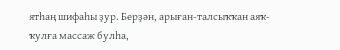ятһаң шифаһы ҙур. Берҙән, арыған-талсыҡҡан аяҡ-ҡулға массаж булһа,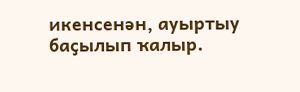икенсенән, ауыртыу баҫылып ҡалыр.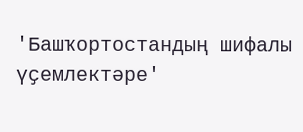'Башҡортостандың шифалы үҫемлектәре'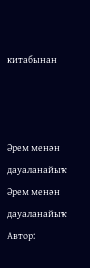китабынан



Әрем менән дауаланайыҡ
Әрем менән дауаланайыҡ
Автор: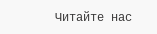Читайте нас